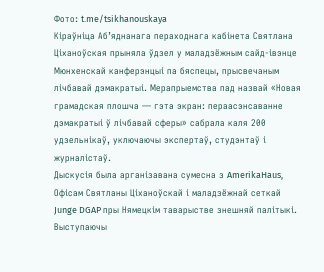Фото: t.me/tsikhanouskaya
Кіраўніца Аб’яднанага пераходнага кабінета Святлана Ціханоўская прыняла ўдзел у маладзёжным сайд-івэнце Мюнхенскай канферэнцыі па бяспецы, прысвечаным лічбавай дэмакратыі. Мерапрыемства пад назвай «Новая грамадская плошча — гэта экран: пераасэнсаванне дэмакратыі ў лічбавай сферы» сабрала каля 200 удзельнікаў, уключаючы экспертаў, студэнтаў і журналістаў.
Дыскусія была арганізавана сумесна з AmerikaHaus, Офісам Святланы Ціханоўскай і маладзёжнай сеткай Junge DGAP пры Нямецкім таварыстве знешняй палітыкі.
Выступаючы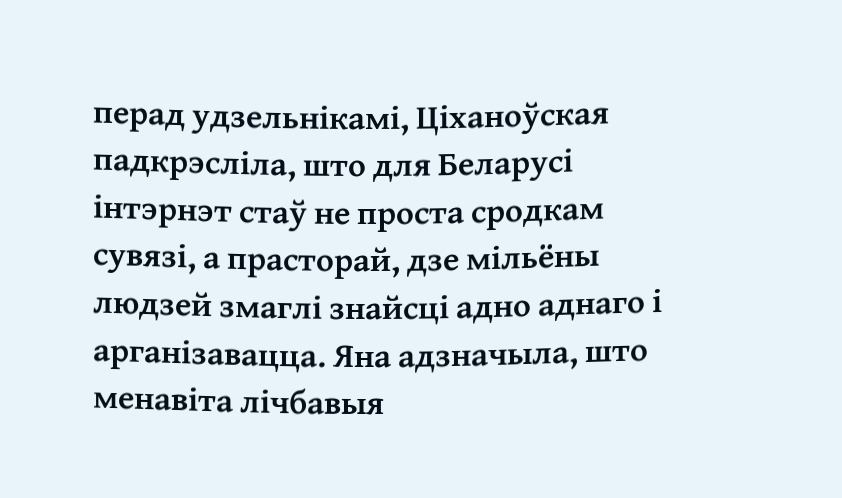перад удзельнікамі, Ціханоўская падкрэсліла, што для Беларусі інтэрнэт стаў не проста сродкам сувязі, а прасторай, дзе мільёны людзей змаглі знайсці адно аднаго і арганізавацца. Яна адзначыла, што менавіта лічбавыя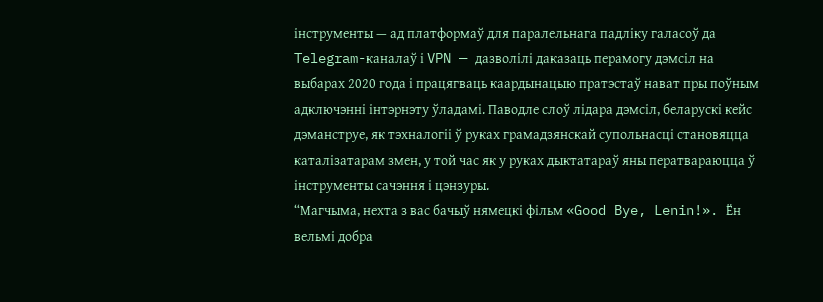інструменты — ад платформаў для паралельнага падліку галасоў да Telegram-каналаў і VPN — дазволілі даказаць перамогу дэмсіл на выбарах 2020 года і працягваць каардынацыю пратэстаў нават пры поўным адключэнні інтэрнэту ўладамі. Паводле слоў лідара дэмсіл, беларускі кейс дэманструе, як тэхналогіі ў руках грамадзянскай супольнасці становяцца каталізатарам змен, у той час як у руках дыктатараў яны ператвараюцца ў інструменты сачэння і цэнзуры.
“Магчыма, нехта з вас бачыў нямецкі фільм «Good Bye, Lenin!». Ён вельмі добра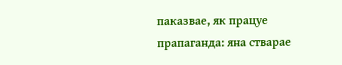паказвае, як працуе прапаганда: яна стварае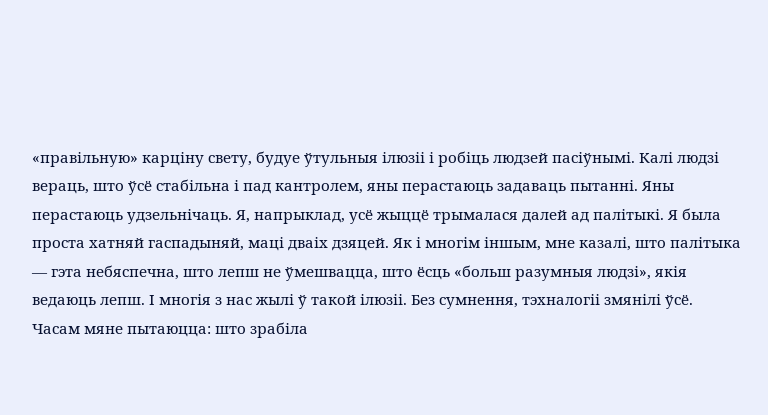«правільную» карціну свету, будуе ўтульныя ілюзіі і робіць людзей пасіўнымі. Калі людзі вераць, што ўсё стабільна і пад кантролем, яны перастаюць задаваць пытанні. Яны перастаюць удзельнічаць. Я, напрыклад, усё жыццё трымалася далей ад палітыкі. Я была проста хатняй гаспадыняй, маці дваіх дзяцей. Як і многім іншым, мне казалі, што палітыка — гэта небяспечна, што лепш не ўмешвацца, што ёсць «больш разумныя людзі», якія ведаюць лепш. І многія з нас жылі ў такой ілюзіі. Без сумнення, тэхналогіі змянілі ўсё. Часам мяне пытаюцца: што зрабіла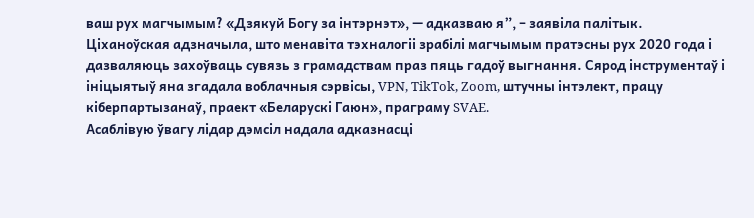ваш рух магчымым? «Дзякуй Богу за інтэрнэт», — адказваю я”, – заявіла палітык.
Ціханоўская адзначыла, што менавіта тэхналогіі зрабілі магчымым пратэсны рух 2020 года і дазваляюць захоўваць сувязь з грамадствам праз пяць гадоў выгнання. Сярод інструментаў і ініцыятыў яна згадала воблачныя сэрвісы, VPN, TikTok, Zoom, штучны інтэлект, працу кіберпартызанаў, праект «Беларускі Гаюн», праграму SVAE.
Асаблівую ўвагу лідар дэмсіл надала адказнасці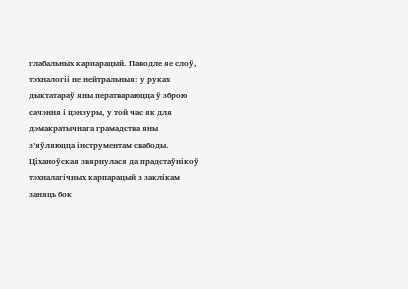глабальных карпарацый. Паводле яе слоў, тэхналогіі не нейтральныя: у руках дыктатараў яны ператвараюцца ў зброю сачэння і цэнзуры, у той час як для дэмакратычнага грамадства яны з’яўляюцца інструментам свабоды.
Ціханоўская звярнулася да прадстаўнікоў тэхналагічных карпарацый з заклікам заняць бок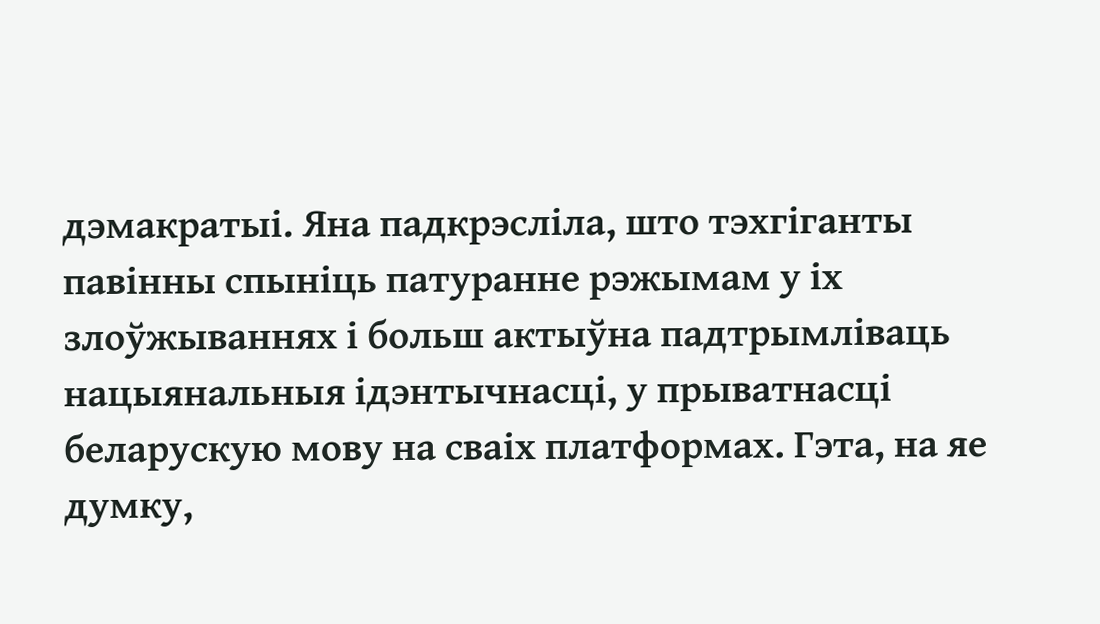дэмакратыі. Яна падкрэсліла, што тэхгіганты павінны спыніць патуранне рэжымам у іх злоўжываннях і больш актыўна падтрымліваць нацыянальныя ідэнтычнасці, у прыватнасці беларускую мову на сваіх платформах. Гэта, на яе думку,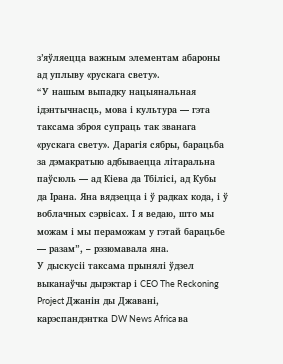з’яўляецца важным элементам абароны ад уплыву «рускага свету».
“У нашым выпадку нацыянальная ідэнтычнасць, мова і культура — гэта таксама зброя супраць так званага «рускага свету». Дарагія сябры, барацьба за дэмакратыю адбываецца літаральна паўсюль — ад Кіева да Тбілісі, ад Кубы да Ірана. Яна вядзецца і ў радках кода, і ў воблачных сэрвісах. І я ведаю, што мы можам і мы пераможам у гэтай барацьбе — разам”, – рэзюмавала яна.
У дыскусіі таксама прынялі ўдзел выканаўчы дырэктар і CEO The Reckoning Project Джанін ды Джавані, карэспандэнтка DW News Africa ва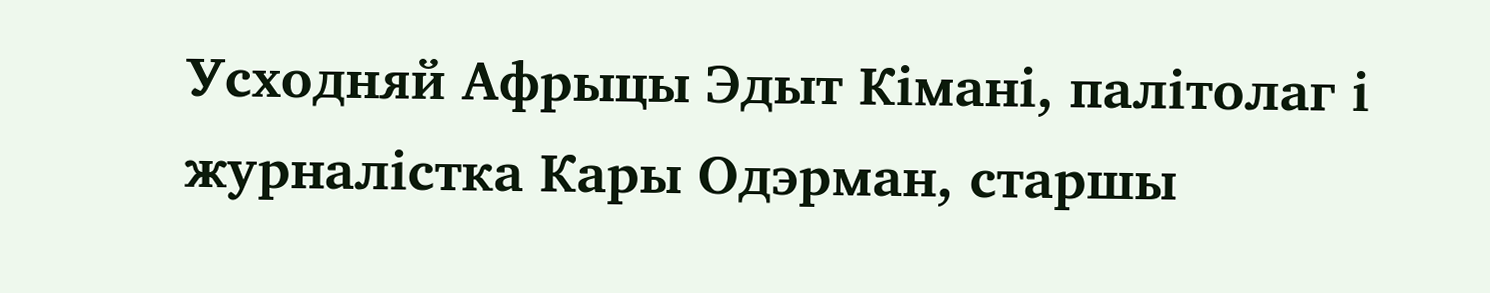Усходняй Афрыцы Эдыт Кімані, палітолаг і журналістка Кары Одэрман, старшы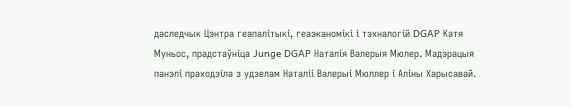даследчык Цэнтра геапалітыкі, геаэканомікі і тэхналогій DGAP Катя Муньос, прадстаўніца Junge DGAP Наталія Валерыя Мюлер. Мадэрацыя панэлі праходзіла з удзелам Наталіі Валерыі Мюллер і Аліны Харысавай.